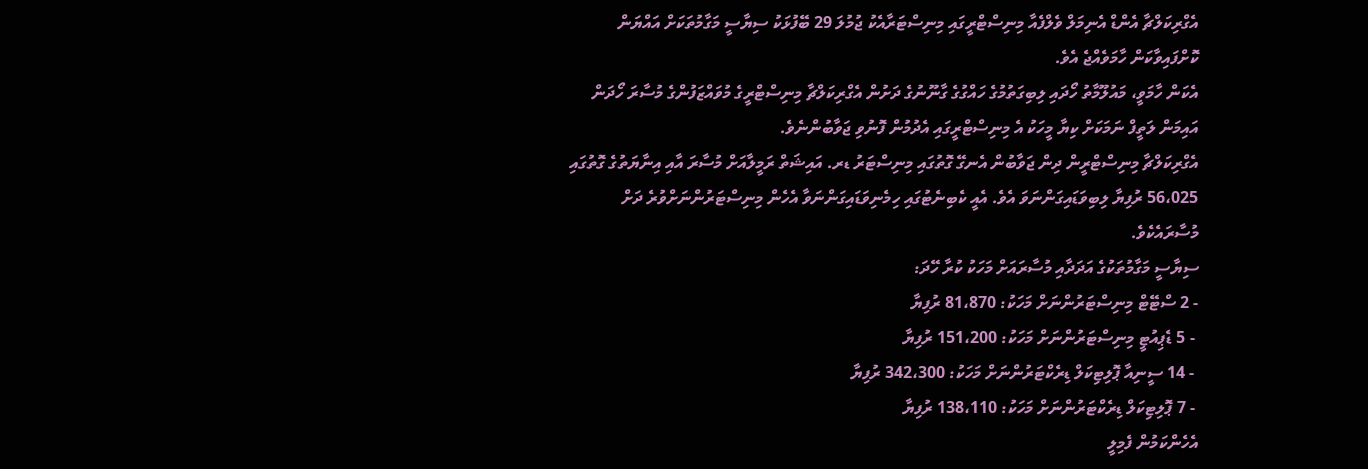އެގްރިކަލްޗާ އެންޑް އެނިމަލް ވެލްފެއާ މިނިސްޓްރީގައި މިނިސްޓަރާއެކު ޖުމުލަ 29 ބޭފުޅަކު ސިޔާސީ މަގާމުތަކަށް އައްޔަން ކޮށްފައިވާކަން ހާމަވެއްޖެ އެވެ.
އެކަން ހާމަވީ، މައުލޫމާތު ހޯދައި ލިބިގަތުމުގެ ހައްގުގެ ގާނޫނުގެ ދަށުން އެގްރިކަލްޗާ މިނިސްޓްރީގެ މުވައްޒަފުންގެ މުސާރަ ހޯދަން އައިމަން ލަތީފް ނަމަކަށް ކިޔާ މީހަކު އެ މިނިސްޓްރީގައި އެދުމުން ފޮނުވި ޖަވާބުންނެވެ.
އެގްރިކަލްޗާ މިނިސްޓްރީން ދިން ޖަވާބުން އެނގޭ ގޮތުގައި މިނިސްޓަރު ޑރ. އައިޝަތް ރަމީލާއަށް މުސާރަ އާއި އިނާޔަތުގެ ގޮތުގައި 56،025 ރުފިޔާ ލިބިވަޑައިގަންނަވަ އެވެ. އެއީ ކެބިނެޓުގައި ހިމެނިވަޑައިގަންނަވާ އެހެން މިނިސްޓަރުންނަށްވުރެ ދަށް މުސާރައެކެވެ.
ސިޔާސީ މަގާމުތަކުގެ އަދަދާއި މުސާރައަށް މަހަކު ކުރާ ހޭދަ:
- 2 ސްޓޭޓް މިނިސްޓަރުންނަށް މަހަކު: 81،870 ރުފިޔާ
 - 5 ޑެޕިއުޓީ މިނިސްޓަރުންނަށް މަހަކު: 151،200 ރުފިޔާ
 - 14 ސީނިއާ ޕޮލިޓިކަލް ޑިރެކްޓަރުންނަށް މަހަކު: 342،300 ރުފިޔާ
 - 7 ޕޮލިޓިކަލް ޑިރެކްޓަރުންނަށް މަހަކު: 138،110 ރުފިޔާ
އެހެންކަމުން ފެމިލީ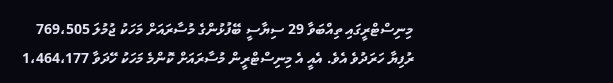މިނިސްޓްރީގައި ތިއްބަވާ 29 ސިޔާސީ ބޭފުޅުންގެ މުސާރައަށް މަހަކު ޖުމުލަ 769،505 ރުފިޔާ ހަރަދުވެ އެވެ. އެއީ އެ މިނިސްޓްރީން މުސާރައަށް ކޮންމެ މަހަކު ހޭދަވާ 1،464،177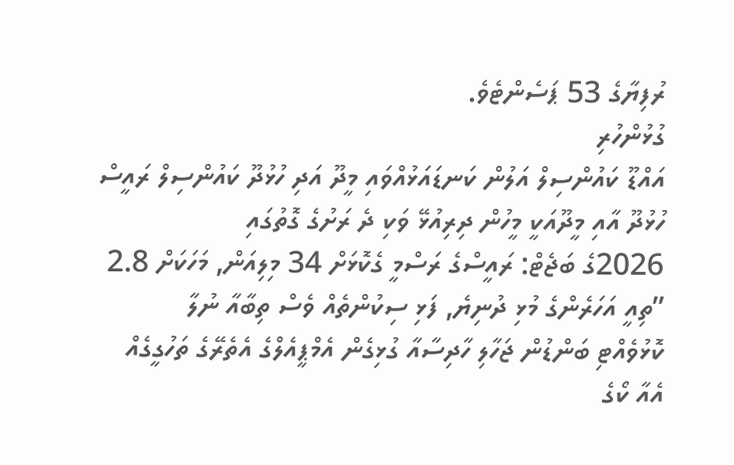ރުފިޔާގެ 53 ޕަސެންޓެވެ.
ގުޅުންހުރި
އައްޑޫ ކައުންސިލް އަލުން ކަނޑައަޅުއްވައި މީދޫ އަދި ހުޅުދޫ ކައުންސިލް ރައީސް
ހުޅުދޫ އާއި މީދޫއަކީ މީހުން ދިރިއުޅޭ ވަކި ދެ ރަށުގެ ގޮތުގައި
2026ގެ ބަޖެޓް: ރައީސްގެ ރަސްމީ ގެކޮޅަށް 34 މިލިއަން, މަހަކަށް 2.8
”ތިއީ އަހަރެންގެ މުޅި ދުނިޔެ, ފަޅި ސިކުންތެއް ވެސް ތިބާއާ ނުލާ
ކޮޅުވެއްޓި ބަންޑުން ޖަހާލި ހާދިސާއާ ގުޅިގެން އެމްޕީއެލްގެ އެތެރޭގެ ތަހުގީގެއް
އެއާ ކޯގެ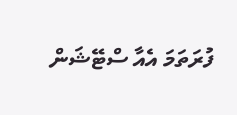ފުރަތަމަ އެއާ ސްޓޭޝަން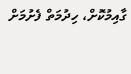ގާއިމުކޮށް، ހިދުމަތް ފެށުމަށް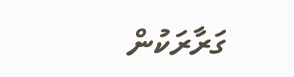ގަރާރަކުން